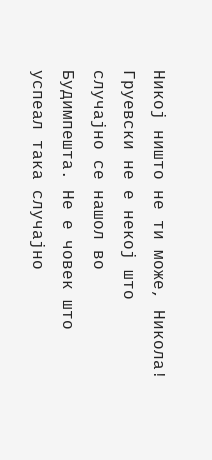Никој ништо не ти може, Никола!
Груевски не е некој што случајно се нашол во Будимпешта. Не е човек што успеал така случајно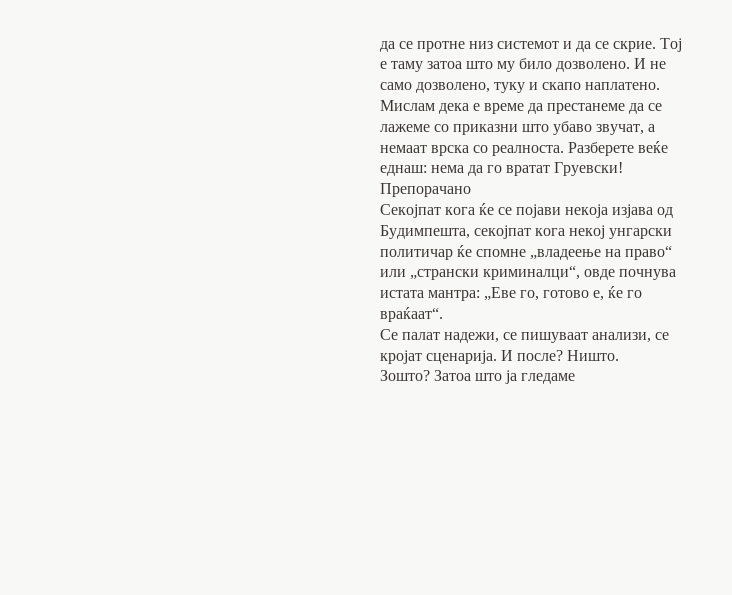да се протне низ системот и да се скрие. Тој е таму затоа што му било дозволено. И не само дозволено, туку и скапо наплатено.
Мислам дека е време да престанеме да се лажеме со приказни што убаво звучат, а немаат врска со реалноста. Разберете веќе еднаш: нема да го вратат Груевски!
Препорачано
Секојпат кога ќе се појави некоја изјава од Будимпешта, секојпат кога некој унгарски политичар ќе спомне „владеење на право“ или „странски криминалци“, овде почнува истата мантра: „Еве го, готово е, ќе го враќаат“.
Се палат надежи, се пишуваат анализи, се кројат сценарија. И после? Ништо.
Зошто? Затоа што ја гледаме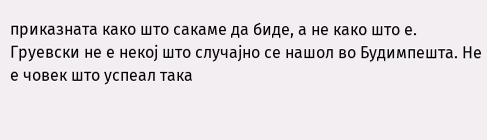приказната како што сакаме да биде, а не како што е.
Груевски не е некој што случајно се нашол во Будимпешта. Не е човек што успеал така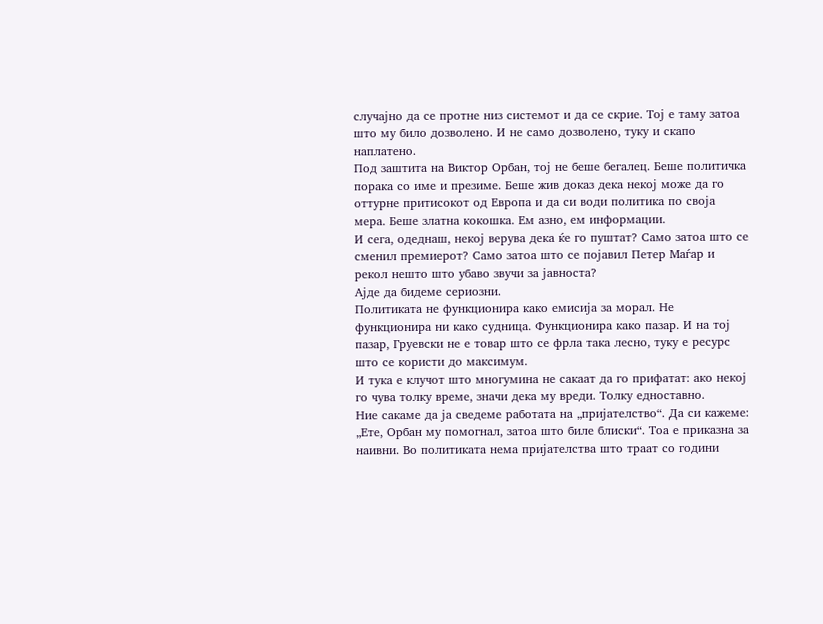случајно да се протне низ системот и да се скрие. Тој е таму затоа што му било дозволено. И не само дозволено, туку и скапо наплатено.
Под заштита на Виктор Орбан, тој не беше бегалец. Беше политичка порака со име и презиме. Беше жив доказ дека некој може да го оттурне притисокот од Европа и да си води политика по своја мера. Беше златна кокошка. Ем азно, ем информации.
И сега, одеднаш, некој верува дека ќе го пуштат? Само затоа што се сменил премиерот? Само затоа што се појавил Петер Маѓар и рекол нешто што убаво звучи за јавноста?
Ајде да бидеме сериозни.
Политиката не функционира како емисија за морал. Не функционира ни како судница. Функционира како пазар. И на тој пазар, Груевски не е товар што се фрла така лесно, туку е ресурс што се користи до максимум.
И тука е клучот што многумина не сакаат да го прифатат: ако некој го чува толку време, значи дека му вреди. Толку едноставно.
Ние сакаме да ја сведеме работата на „пријателство“. Да си кажеме: „Ете, Орбан му помогнал, затоа што биле блиски“. Тоа е приказна за наивни. Во политиката нема пријателства што траат со години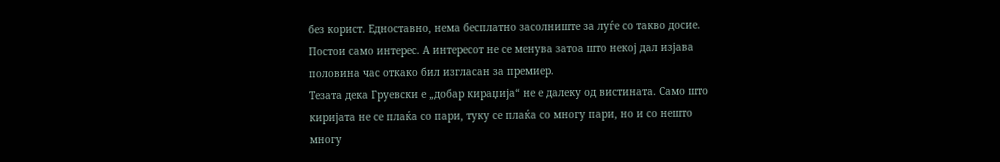без корист. Едноставно, нема бесплатно засолниште за луѓе со такво досие.
Постои само интерес. А интересот не се менува затоа што некој дал изјава половина час откако бил изгласан за премиер.
Тезата дека Груевски е „добар кираџија“ не е далеку од вистината. Само што киријата не се плаќа со пари, туку се плаќа со многу пари, но и со нешто многу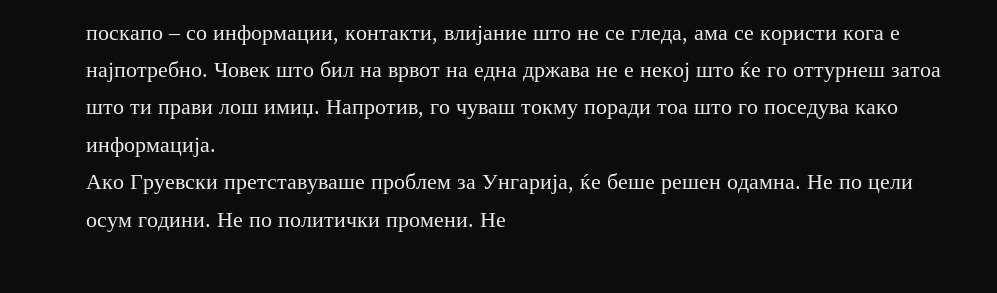поскапо – со информации, контакти, влијание што не се гледа, ама се користи кога е најпотребно. Човек што бил на врвот на една држава не е некој што ќе го оттурнеш затоа што ти прави лош имиџ. Напротив, го чуваш токму поради тоа што го поседува како информација.
Ако Груевски претставуваше проблем за Унгарија, ќе беше решен одамна. Не по цели осум години. Не по политички промени. Не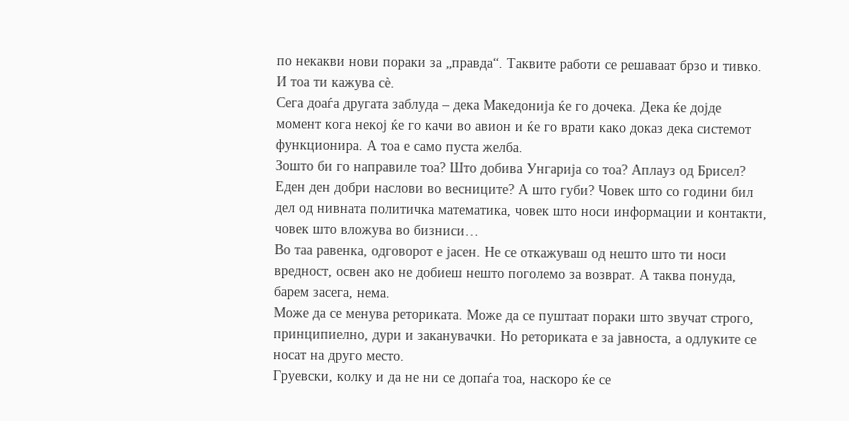по некакви нови пораки за „правда“. Таквите работи се решаваат брзо и тивко.
И тоа ти кажува сè.
Сега доаѓа другата заблуда – дека Македонија ќе го дочека. Дека ќе дојде момент кога некој ќе го качи во авион и ќе го врати како доказ дека системот функционира. А тоа е само пуста желба.
Зошто би го направиле тоа? Што добива Унгарија со тоа? Аплауз од Брисел? Еден ден добри наслови во весниците? А што губи? Човек што со години бил дел од нивната политичка математика, човек што носи информации и контакти, човек што вложува во бизниси…
Во таа равенка, одговорот е јасен. Не се откажуваш од нешто што ти носи вредност, освен ако не добиеш нешто поголемо за возврат. А таква понуда, барем засега, нема.
Може да се менува реториката. Може да се пуштаат пораки што звучат строго, принципиелно, дури и заканувачки. Но реториката е за јавноста, а одлуките се носат на друго место.
Груевски, колку и да не ни се допаѓа тоа, наскоро ќе се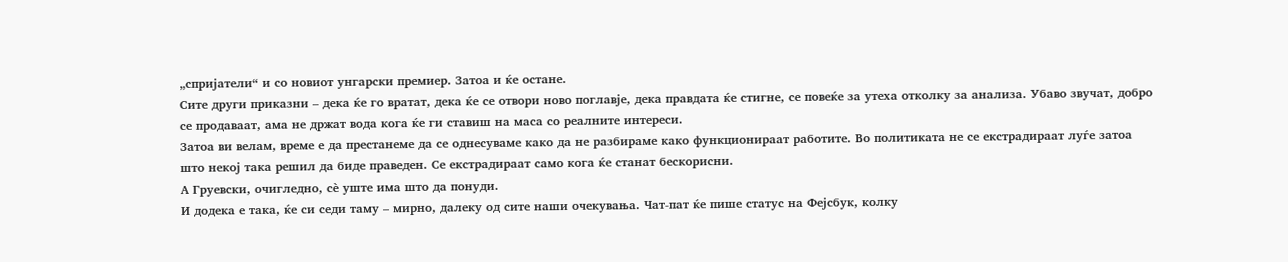„спријатели“ и со новиот унгарски премиер. Затоа и ќе остане.
Сите други приказни – дека ќе го вратат, дека ќе се отвори ново поглавје, дека правдата ќе стигне, се повеќе за утеха отколку за анализа. Убаво звучат, добро се продаваат, ама не држат вода кога ќе ги ставиш на маса со реалните интереси.
Затоа ви велам, време е да престанеме да се однесуваме како да не разбираме како функционираат работите. Во политиката не се екстрадираат луѓе затоа што некој така решил да биде праведен. Се екстрадираат само кога ќе станат бескорисни.
А Груевски, очигледно, сè уште има што да понуди.
И додека е така, ќе си седи таму – мирно, далеку од сите наши очекувања. Чат-пат ќе пише статус на Фејсбук, колку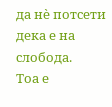да нѐ потсети дека е на слобода.
Тоа е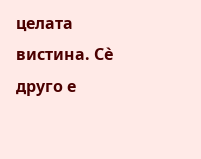целата вистина. Сè друго е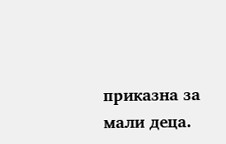приказна за мали деца.